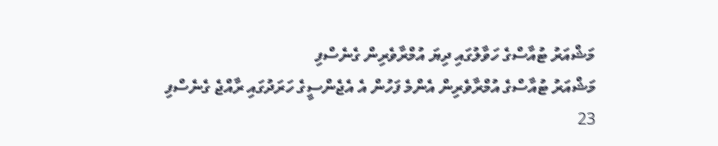މަޝްއަރު ޓުއާސްގެ ހަވާލުގައި ދިޔަ އުމްރާވެރިން ގެނެސްފި
މަޝްއަރު ޓުއާސްގެ އުމްރާވެރިން އެންމެ ފަހުން އެ އެޖެންސީގެ ހަރަދުގައި ރާއްޖެ ގެނެސްފި
23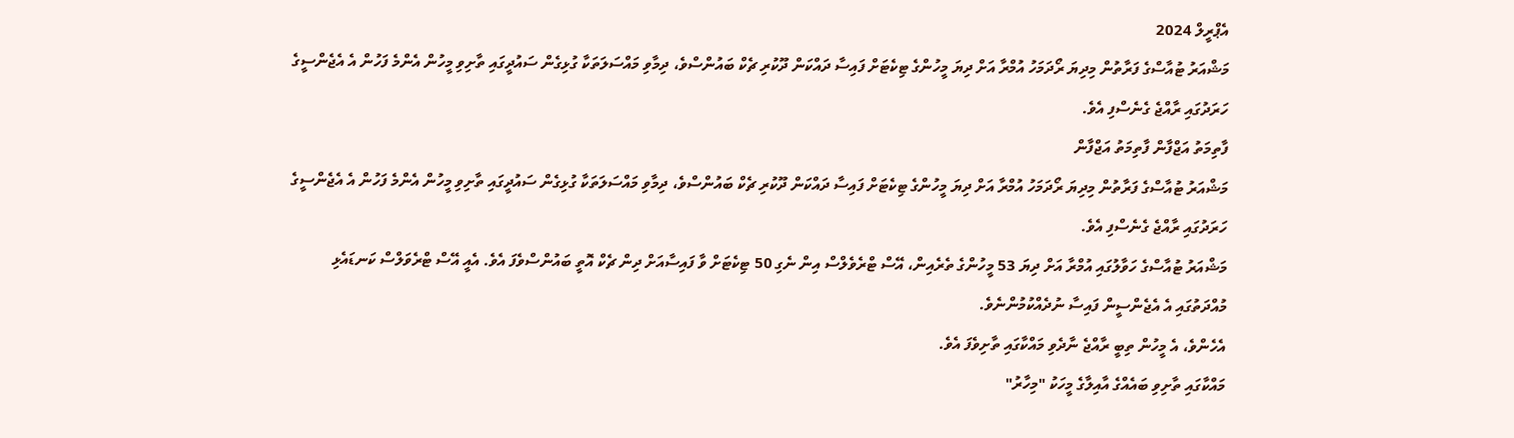އެޕްރީލް 2024
މަޝްއަރު ޓުއާސްގެ ފަރާތުން މިދިޔަ ރޯދަމަހު އުމްރާ އަށް ދިޔަ މީހުންގެ ޓިކެޓަށް ފައިސާ ދައްކަން ދޫކުރި ޗެކް ބައުންސްވެ، ދިމާވި މައްސަލަތަކާ ގުޅިގެން ސައުދީގައި ތާށިވި މީހުން އެންމެ ފަހުން އެ އެޖެންސީގެ ހަރަދުގައި ރާއްޖެ ގެނެސްފި އެވެ.
ފާތިމަތު އަޖްފާން ފާތިމަތު އަޖްފާން
މަޝްއަރު ޓުއާސްގެ ފަރާތުން މިދިޔަ ރޯދަމަހު އުމްރާ އަށް ދިޔަ މީހުންގެ ޓިކެޓަށް ފައިސާ ދައްކަން ދޫކުރި ޗެކް ބައުންސްވެ، ދިމާވި މައްސަލަތަކާ ގުޅިގެން ސައުދީގައި ތާށިވި މީހުން އެންމެ ފަހުން އެ އެޖެންސީގެ ހަރަދުގައި ރާއްޖެ ގެނެސްފި އެވެ.
މަޝްއަރު ޓުއާސްގެ ހަވާލުގައި އުމްރާ އަށް ދިޔަ 53 މީހުންގެ ތެރެއިން، އޭސް ޓްރެވެލްސް އިން ނެގި 50 ޓިކެޓަށް ވާ ފައިސާއަށް ދިން ޗެކް އޮތީ ބައުންސްވެފަ އެވެ. އެއީ އޭސް ޓްރެވަލްސް ކަނޑައެޅި މުއްދަތުގައި އެ އެޖެންސީން ފައިސާ ނުދެއްކުމުންނެވެ.
އެހެންވެ، އެ މީހުން ތިބީ ރާއްޖެ ނާދެވި މައްކާގައި ތާށިވެފަ އެވެ.
މައްކާގައި ތާށިވި ބައެއްގެ އާއިލާގެ މީހަކު "މިހާރު"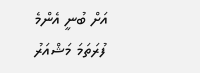އަށް ބުނީ އެންމެ ފުރަތަމަ މަޝްއަރު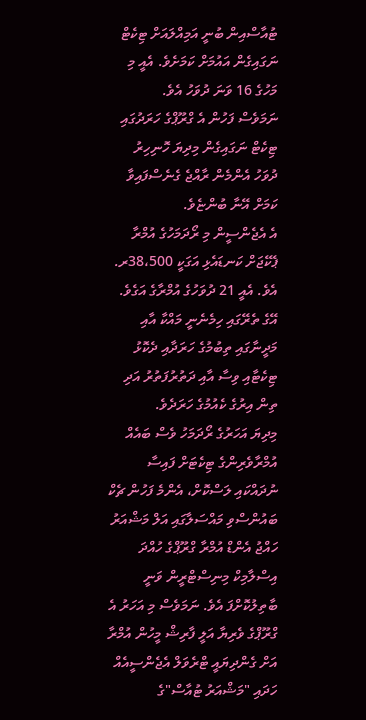ޓުއާސްއިން ބުނީ އަމިއްލައަށް ޓިކެޓް ނަގައިގެން އައުމަށް ކަމަށެވެ. އެއީ މި މަހުގެ 16 ވަނަ ދުވަހު އެވެ.
ނަމަވެސް ފަހުން އެ ގްރޫޕްގެ ހަރަދުގައި ޓިކެޓް ނަގައިގެން މިދިޔަ ހޮނިހިރު ދުވަހު އެންމެން ރާއްޖެ ގެނެސްފައިވާ ކަމަށް އޭނާ ބުންޏެވެ.
އެ އެޖެންސީން މި ރޯދަމަހުގެ އުމްރާ ޕެކޭޖަށް ކަނޑައެޅި އަގަކީ 38،500ރ. އެވެ. އެއީ 21 ދުވަހުގެ އުމްރާގެ އަގެވެ. އޭގެ ތެރޭގައި ހިމެނެނީ މައްކާ އާއި މަދީނާގައި ތިބުމުގެ ހަރަދާއި ދެކޮޅު ޓިކެޓާއި ވިސާ އާއި ދަތުރުފަތުރު އަދި ތިން އިރުގެ ކެއުމުގެ ހަރަދެވެ.
މިދިޔަ އަހަރުގެ ރޯދަމަހު ވެސް ބައެއް އުމްރާވެރިންގެ ޓިކެޓަށް ފައިސާ ނުދައްކައި ލަސްކޮށް، އެންމެ ފަހުން ޗެކް ބައުންސްވި މައްސަލާގައި އަލް މަޝްއަރު ހައްޖު އެންޑް އުމްރާ ގްރޫޕްގެ ހުއްދަ އިސްލާމިކް މިނިސްޓްރީން ވަނީ ބާތިލުކޮށްފަ އެވެ. ނަމަވެސް މި އަހަރު އެ ގްރޫޕްގެ ވެރިޔާ އަލީ ފާރިޝް މީހުން އުމްރާ އަށް ގެންދިޔައީ ޓްރެވަލް އެޖެންސީއެއް ހަދައި "މަޝްއަރު ޓުއާސް"ގެ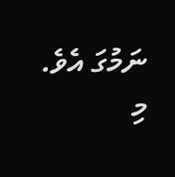ނަމުގަ އެވެ.
މި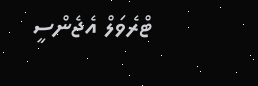ޓްރެވަލް އެޖެންސީ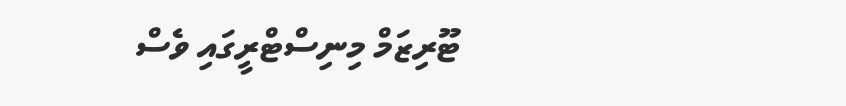ޓޫރިޒަމް މިނިސްޓްރީގައި ވެސް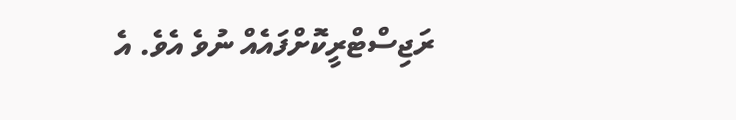ރަޖިސްޓްރީކޮށްފައެއް ނުވެ އެވެ. އެ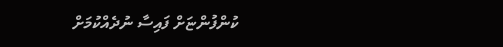ކުންފުންޏަށް ފައިސާ ނުދެއްކުމަށް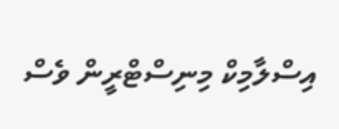އިސްލާމިކް މިނިސްޓްރީން ވެސް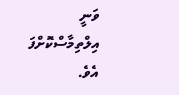ވަނީ އިލްތިމާސްކޮށްފަ އެވެ.